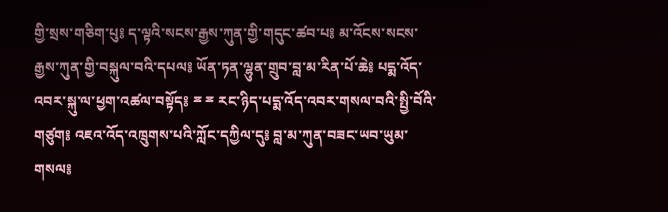གྱི་སྲས་གཅིག་པུ༔ ད་ལྟའི་སངས་རྒྱས་ཀུན་གྱི་གདུང་ཚབ་པ༔ མ་འོངས་སངས་རྒྱས་ཀུན་གྱི་བསྐུལ་བའི་དཔལ༔ ཡོན་ཏན་ལྷུན་གྲུབ་བླ་མ་རིན་པོ་ཆེ༔ པདྨ་འོད་འབར་སྐུ་ལ་ཕྱག་འཚལ་བསྟོད༔ ྈ ྈ རང་ཉིད་པདྨ་འོད་འབར་གསལ་བའི་སྤྱི་བོའི་གཙུག༔ འཇའ་འོད་འཁྲུགས་པའི་ཀློང་དཀྱིལ་དུ༔ བླ་མ་ཀུན་བཟང་ཡབ་ཡུམ་གསལ༔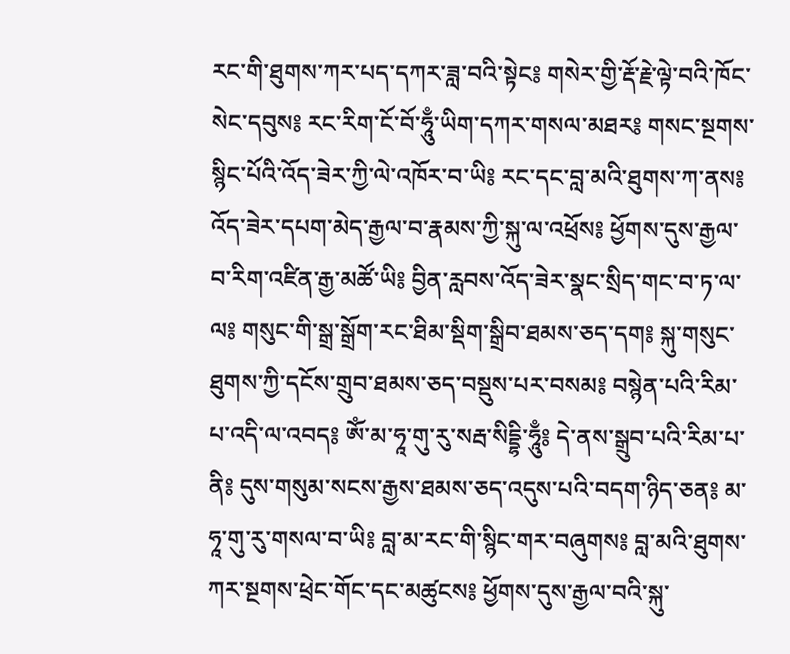རང་གི་ཐུགས་ཀར་པད་དཀར་ཟླ་བའི་སྟེང༔ གསེར་གྱི་རྡོ་རྗེ་ལྟེ་བའི་ཁོང་སེང་དབུས༔ རང་རིག་ངོ་བོ་ཧཱུྃ་ཡིག་དཀར་གསལ་མཐར༔ གསང་སྔགས་སྙིང་པོའི་འོད་ཟེར་ཀྱི་ལེ་འཁོར་བ་ཡི༔ རང་དང་བླ་མའི་ཐུགས་ཀ་ནས༔ འོད་ཟེར་དཔག་མེད་རྒྱལ་བ་རྣམས་ཀྱི་སྐུ་ལ་འཕྲོས༔ ཕྱོགས་དུས་རྒྱལ་བ་རིག་འཛིན་རྒྱ་མཚོ་ཡི༔ བྱིན་རླབས་འོད་ཟེར་སྣང་སྲིད་གང་བ་ཏ་ལ་ལ༔ གསུང་གི་སྒྲ་སྒྲོག་རང་ཐིམ་སྡིག་སྒྲིབ་ཐམས་ཅད་དག༔ སྐུ་གསུང་ཐུགས་ཀྱི་དངོས་གྲུབ་ཐམས་ཅད་བསྡུས་པར་བསམ༔ བསྙེན་པའི་རིམ་པ་འདི་ལ་འབད༔ ཨོཾ་མ་ཧཱ་གུ་རུ་སརྦ་སིདྡྷི་ཧཱུྃ༔ དེ་ནས་སྒྲུབ་པའི་རིམ་པ་ནི༔ དུས་གསུམ་སངས་རྒྱས་ཐམས་ཅད་འདུས་པའི་བདག་ཉིད་ཅན༔ མ་ཧཱ་གུ་རུ་གསལ་བ་ཡི༔ བླ་མ་རང་གི་སྙིང་གར་བཞུགས༔ བླ་མའི་ཐུགས་ཀར་སྔགས་ཕྲེང་གོང་དང་མཚུངས༔ ཕྱོགས་དུས་རྒྱལ་བའི་སྐུ་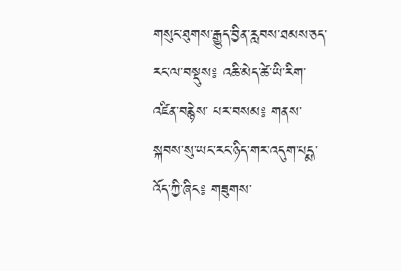གསུང་ཐུགས་རྒྱུད་བྱིན་རླབས་ཐམས་ཅད་རང་ལ་བསྡུས༔ འཆི་མེད་ཚེ་ཡི་རིག་འཛིན་བརྙེས་ པར་བསམ༔ གནས་སྐབས་སུ་ཡང་རང་ཉིད་གར་འདུག་པདྨ་འོད་ཀྱི་ཞིང༔ གཟུགས་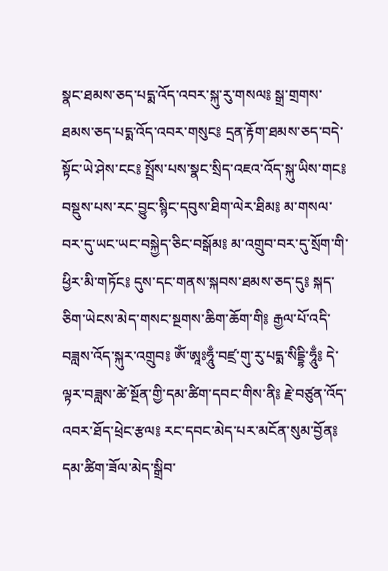སྣང་ཐམས་ཅད་པདྨ་འོད་འབར་སྐུ་རུ་གསལ༔ སྒྲ་གྲགས་ཐམས་ཅད་པདྨ་འོད་འབར་གསུང༔ དྲན་རྟོག་ཐམས་ཅད་བདེ་སྟོང་ཡེ་ཤེས་ངང༔ སྤྲོས་པས་སྣང་སྲིད་འཇའ་འོད་སྐུ་ཡིས་གང༔ བསྡུས་པས་རང་བྱུང་སྙིང་དབུས་ཐིག་ལེར་ཐིམ༔ མ་གསལ་བར་དུ་ཡང་ཡང་བསྐྱེད་ཅིང་བསྒོམ༔ མ་འགྲུབ་བར་དུ་སྲོག་གི་ཕྱིར་མི་གཏོང༔ དུས་དང་གནས་སྐབས་ཐམས་ཅད་དུ༔ སྐད་ཅིག་ཡེངས་མེད་གསང་སྔགས་ཆིག་ཆོག་གི༔ རྒྱལ་པོ་འདི་བཟླས་འོད་སྐུར་འགྲུབ༔ ཨོཾ་ཨཱཿཧཱུྃ་བཛྲ་གུ་རུ་པདྨ་སིདྡྷི་ཧཱུྃ༔ དེ་ལྟར་བཟླས་ཚེ་སྔོན་གྱི་དམ་ཚིག་དབང་གིས་ནི༔ རྗེ་བཙུན་འོད་འབར་ཐོད་ཕྲེང་རྩལ༔ རང་དབང་མེད་པར་མངོན་སུམ་བྱོན༔ དམ་ཚིག་ཟོལ་མེད་སྒྲིབ་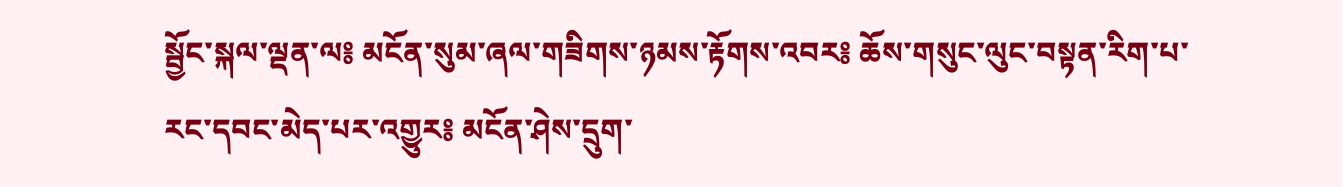སྦྱོང་སྐལ་ལྡན་ལ༔ མངོན་སུམ་ཞལ་གཟིགས་ཉམས་རྟོགས་འབར༔ ཆོས་གསུང་ལུང་བསྟན་རིག་པ་རང་དབང་མེད་པར་འགྱུར༔ མངོན་ཤེས་དྲུག་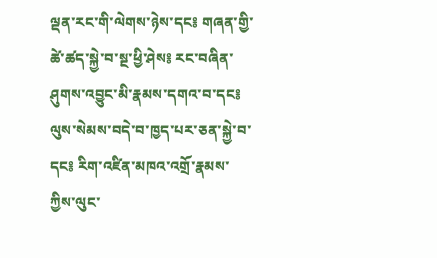ལྡན་རང་གི་ལེགས་ཉེས་དང༔ གཞན་གྱི་ཚེ་ཚད་སྐྱེ་བ་སྔ་ཕྱི་ཤེས༔ རང་བཞིན་ཤུགས་འབྱུང་མི་རྣམས་དགའ་བ་དང༔ ལུས་སེམས་བདེ་བ་ཁྱད་པར་ཅན་སྐྱེ་བ་དང༔ རིག་འཛིན་མཁའ་འགྲོ་རྣམས་ཀྱིས་ལུང་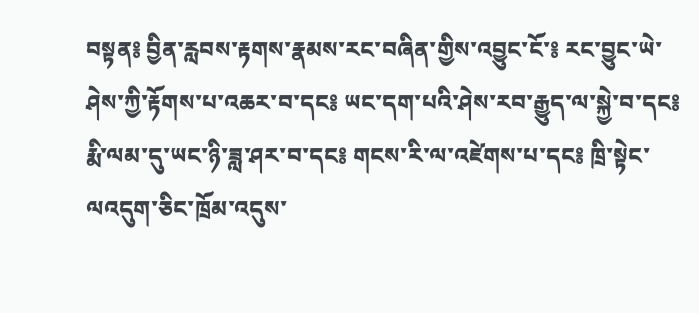བསྟན༔ བྱིན་རླབས་རྟགས་རྣམས་རང་བཞིན་གྱིས་འབྱུང་ངོ་༔ རང་བྱུང་ཡེ་ཤེས་ཀྱི་རྟོགས་པ་འཆར་བ་དང༔ ཡང་དག་པའི་ཤེས་རབ་རྒྱུད་ལ་སྐྱེ་བ་དང༔ རྨི་ལམ་དུ་ཡང་ཉི་ཟླ་ཤར་བ་དང༔ གངས་རི་ལ་འཛེགས་པ་དང༔ ཁྲི་སྟེང་ལའདུག་ཅིང་ཁྲོམ་འདུས་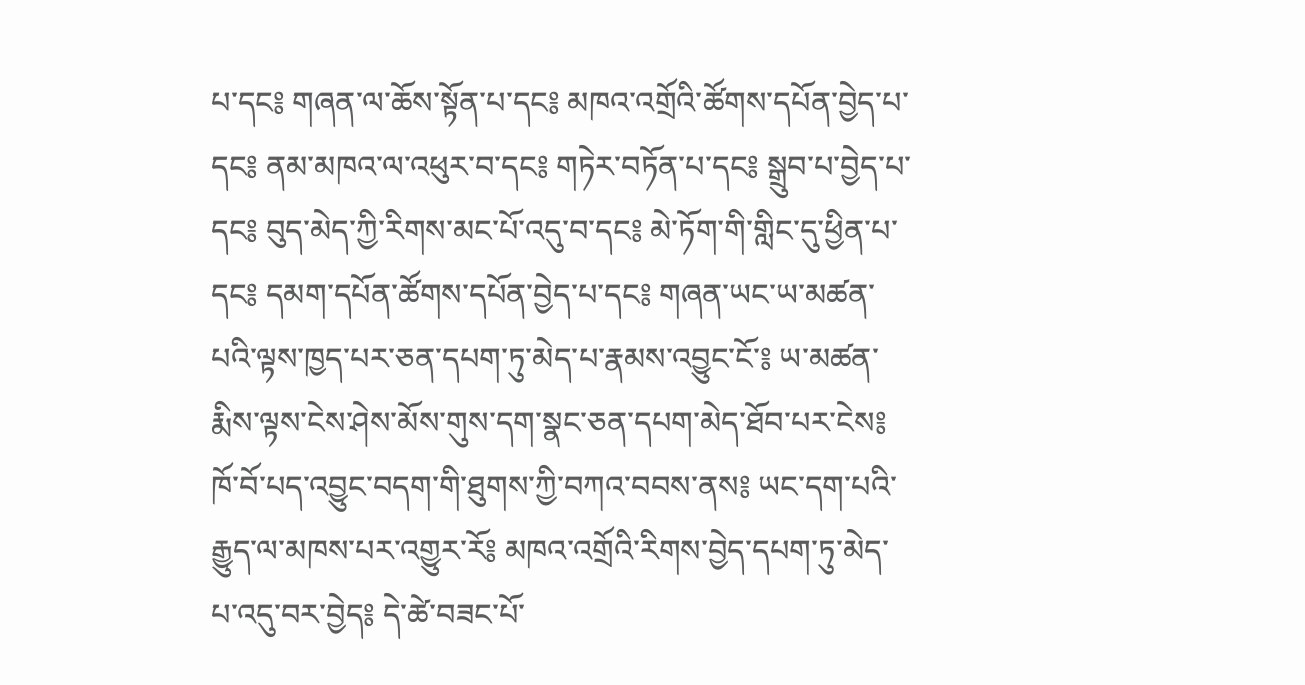པ་དང༔ གཞན་ལ་ཆོས་སྟོན་པ་དང༔ མཁའ་འགྲོའི་ཚོགས་དཔོན་བྱེད་པ་དང༔ ནམ་མཁའ་ལ་འཕུར་བ་དང༔ གཏེར་བཏོན་པ་དང༔ སྒྲུབ་པ་བྱེད་པ་དང༔ བུད་མེད་ཀྱི་རིགས་མང་པོ་འདུ་བ་དང༔ མེ་ཏོག་གི་གླིང་དུ་ཕྱིན་པ་དང༔ དམག་དཔོན་ཚོགས་དཔོན་བྱེད་པ་དང༔ གཞན་ཡང་ཡ་མཚན་པའི་ལྟས་ཁྱད་པར་ཅན་དཔག་ཏུ་མེད་པ་རྣམས་འབྱུང་ངོ་༔ ཡ་མཚན་རྨིས་ལྟས་ངེས་ཤེས་མོས་གུས་དག་སྣང་ཅན་དཔག་མེད་ཐོབ་པར་ངེས༔ ཁོ་བོ་པད་འབྱུང་བདག་གི་ཐུགས་ཀྱི་བཀའ་བབས་ནས༔ ཡང་དག་པའི་རྒྱུད་ལ་མཁས་པར་འགྱུར་རོ༔ མཁའ་འགྲོའི་རིགས་བྱེད་དཔག་ཏུ་མེད་པ་འདུ་བར་བྱེད༔ དེ་ཚེ་བཟང་པོ་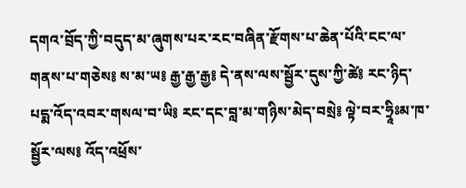དགའ་བྲོད་ཀྱི་བདུད་མ་ཞུགས་པར་རང་བཞིན་རྫོགས་པ་ཆེན་པོའི་ངང་ལ་གནས་པ་གཅེས༔ ས་མ་ཡ༔ རྒྱ་རྒྱ་རྒྱ༔ དེ་ནས་ལས་སྦྱོར་དུས་ཀྱི་ཚེ༔ རང་ཉིད་པདྨ་འོད་འབར་གསལ་བ་ཡི༔ རང་དང་བླ་མ་གཉིས་མེད་བསྲེ༔ ལྟེ་བར་ཧྲཱིཿམ་ཁ་སྦྱོར་ལས༔ འོད་འཕྲོས་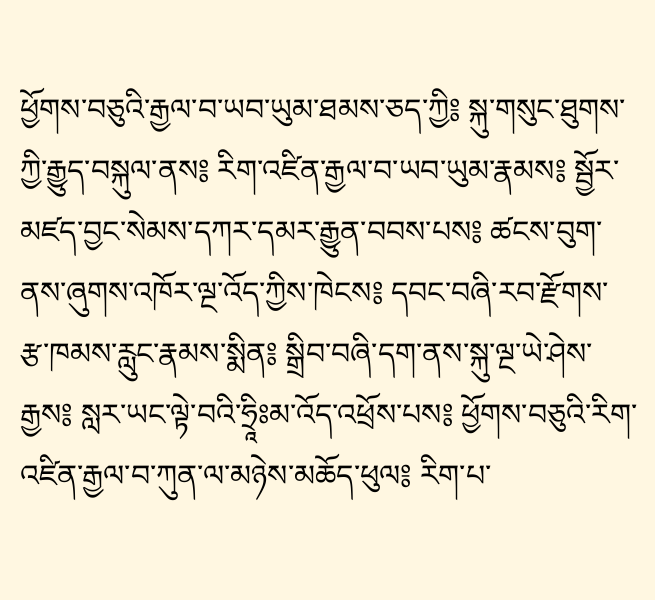ཕྱོགས་བཅུའི་རྒྱལ་བ་ཡབ་ཡུམ་ཐམས་ཅད་ཀྱི༔ སྐུ་གསུང་ཐུགས་ཀྱི་རྒྱུད་བསྐུལ་ནས༔ རིག་འཛིན་རྒྱལ་བ་ཡབ་ཡུམ་རྣམས༔ སྦྱོར་མཛད་བྱང་སེམས་དཀར་དམར་རྒྱུན་བབས་པས༔ ཚངས་བུག་ནས་ཞུགས་འཁོར་ལྔ་འོད་ཀྱིས་ཁེངས༔ དབང་བཞི་རབ་རྫོགས་རྩ་ཁམས་རླུང་རྣམས་སྨིན༔ སྒྲིབ་བཞི་དག་ནས་སྐུ་ལྔ་ཡེ་ཤེས་རྒྱས༔ སླར་ཡང་ལྟེ་བའི་ཧྲཱིཿམ་འོད་འཕྲོས་པས༔ ཕྱོགས་བཅུའི་རིག་འཛིན་རྒྱལ་བ་ཀུན་ལ་མཉེས་མཆོད་ཕུལ༔ རིག་པ་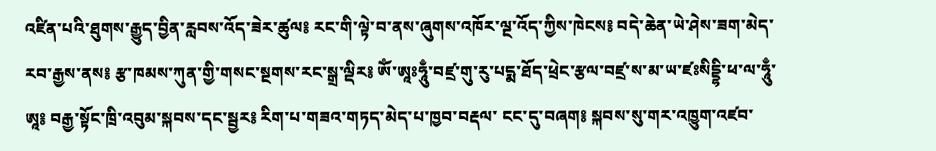འཛིན་པའི་ཐུགས་རྒྱུད་བྱིན་རླབས་འོད་ཟེར་ཚུལ༔ རང་གི་ལྟེ་བ་ནས་ཞུགས་འཁོར་ལྔ་འོད་ཀྱིས་ཁེངས༔ བདེ་ཆེན་ཡེ་ཤེས་ཟག་མེད་རབ་རྒྱས་ནས༔ རྩ་ཁམས་ཀུན་གྱི་གསང་སྔགས་རང་སྒྲ་ལྡིར༔ ཨོཾ་ཨཱཿཧཱུྃ་བཛྲ་གུ་རུ་པདྨ་ཐོད་ཕྲེང་རྩལ་བཛྲ་ས་མ་ཡ་ཛཿསིདྡྷི་ཕ་ལ་ཧཱུྃ་ཨཱ༔ བརྒྱ་སྟོང་ཁྲི་འབུམ་སྐབས་དང་སྦྱར༔ རིག་པ་གཟའ་གཏད་མེད་པ་ཁྱབ་བརྡལ་ ངང་དུ་བཞག༔ སྐབས་སུ་གར་འཁྱུག་འཛབ་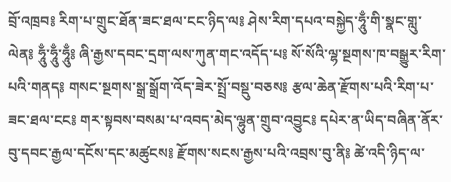བྲོ་འཁྲབ༔ རིག་པ་གྲུང་ཐོན་ཟང་ཐལ་ངང་ཉིད་ལ༔ ཤེས་རིག་དཔའ་བསྐྱེད་ཧཱུྃ་གི་སྣང་གླུ་ལེན༔ ཧཱུྃ་ཧཱུྃ་ཧཱུྃ༔ ཞི་རྒྱས་དབང་དྲག་ལས་ཀུན་གང་འདོད་པ༔ སོ་སོའི་ལྷ་སྔགས་ཁ་བསྒྱུར་རིག་པའི་གནད༔ གསང་སྔགས་སྒྲ་སྒྲོག་འོད་ཟེར་སྤྲོ་བསྡུ་བཅས༔ རྩལ་ཆེན་རྫོགས་པའི་རིག་པ་ཟང་ཐལ་ངང༔ གར་སྟབས་བསམ་པ་འབད་མེད་ལྷུན་གྲུབ་འབྱུང༔ དཔེར་ན་ཡིད་བཞིན་ནོར་བུ་དབང་རྒྱལ་དངོས་དང་མཚུངས༔ རྫོགས་སངས་རྒྱས་པའི་འབྲས་བུ་ནི༔ ཚེ་འདི་ཉིད་ལ་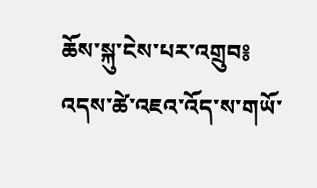ཆོས་སྐུ་ངེས་པར་འགྲུབ༔ འདས་ཚེ་འཇའ་འོད་ས་གཡོ་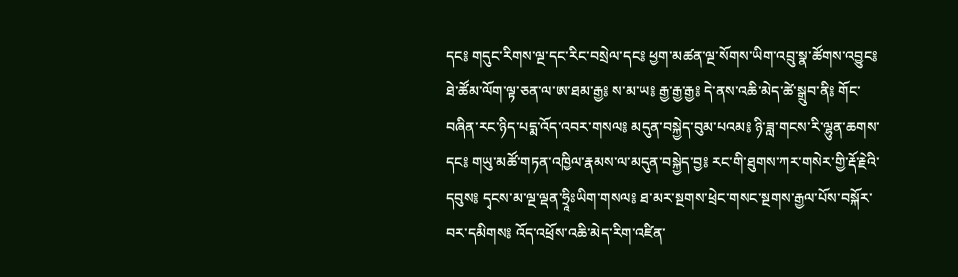དང༔ གདུང་རིགས་ལྔ་དང་རིང་བསྲེལ་དང༔ ཕྱག་མཚན་ལྔ་སོགས་ཡིག་འབྲུ་སྣ་ཚོགས་འབྱུང༔ ཐེ་ཚོམ་ལོག་ལྟ་ཅན་ལ་ཨ་ཐམ་རྒྱ༔ ས་མ་ཡ༔ རྒྱ་རྒྱ་རྒྱ༔ དེ་ནས་འཆི་མེད་ཚེ་སྒྲུབ་ནི༔ གོང་བཞིན་རང་ཉིད་པདྨ་འོད་འབར་གསལ༔ མདུན་བསྐྱེད་བུམ་པའམ༔ ཉི་ཟླ་གངས་རི་ལྷུན་ཆགས་དང༔ གཡུ་མཚོ་གཏན་འཁྱིལ་རྣམས་ལ་མདུན་བསྐྱེད་བྱ༔ རང་གི་ཐུགས་ཀར་གསེར་གྱི་རྡོ་རྗེའི་དབུས༔ དྭངས་མ་ལྔ་ལྡན་ཧྲཱིཿཡིག་གསལ༔ ཐ་མར་སྔགས་ཕྲེང་གསང་སྔགས་རྒྱལ་པོས་བསྐོར་བར་དམིགས༔ འོད་འཕྲོས་འཆི་མེད་རིག་འཛིན་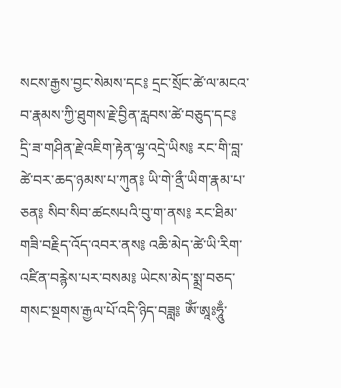སངས་རྒྱས་བྱང་སེམས་དང༔ དྲང་སྲོང་ཚེ་ལ་མངའ་བ་རྣམས་ཀྱི་ཐུགས་རྗེ་བྱིན་རླབས་ཚེ་བཅུད་དང༔ དྲི་ཟ་གཤིན་རྗེ་འཇིག་རྟེན་ལྷ་འདྲེ་ཡིས༔ རང་གི་བླ་ཚེ་བར་ཆད་ཉམས་པ་ཀུན༔ ཡི་གེ་ནྲྀ་ཡིག་རྣམ་པ་ཅན༔ སིབ་སིབ་ཚངསཔའི་བུ་ག་ནས༔ རང་ཐིམ་གཟི་བརྗིད་འོད་འབར་ནས༔ འཆི་མེད་ཚེ་ཡི་རིག་འཛིན་བརྙེས་པར་བསམ༔ ཡེངས་མེད་སྨྲ་བཅད་གསང་སྔགས་རྒྱལ་པོ་འདི་ཉིད་བཟླ༔ ཨོཾ་ཨཱཿཧཱུྃ་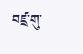བཛྲ་གུ་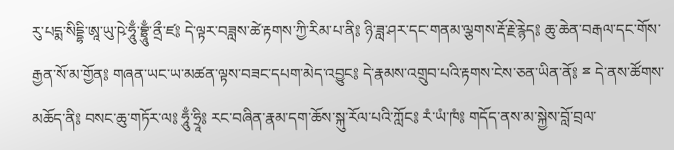རུ་པདྨ་སིདྡྷི་ཨཱ་ཡུ་ཥེ་ཧཱུྃ་བྷྲཱུྃ་ནྲྀ་ཛ༔ དེ་ལྟར་བཟླས་ཚེ་རྟགས་ཀྱི་རིམ་པ་ནི༔ ཉི་ཟླ་ཤར་དང་གནམ་ལྕགས་རྡོ་རྗེ་རྙེད༔ ཆུ་ཆེན་བརྒལ་དང་གོས་རྒྱན་སོ་མ་གྱོན༔ གཞན་ཡང་ཡ་མཚན་ལྟས་བཟང་དཔག་མེད་འབྱུང༔ དེ་རྣམས་འགྲུབ་པའི་རྟགས་ངེས་ཅན་ཡིན་ནོ༔ ྈ དེ་ནས་ཚོགས་མཆོད་ནི༔ བསང་ཆུ་གཏོར་ལ༔ ཧཱུྃ་ཧྲཱི༔ རང་བཞིན་རྣམ་དག་ཆོས་སྐུ་རོལ་པའི་ཀློང༔ རཾ་ཡཾ་ཁཾ༔ གདོད་ནས་མ་སྐྱེས་བློ་བྲལ་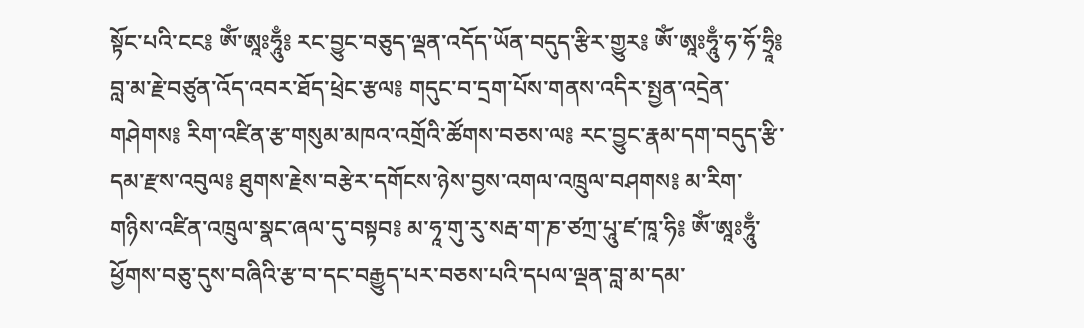སྟོང་པའི་ངང༔ ཨོཾ་ཨཱཿཧཱུྃ༔ རང་བྱུང་བཅུད་ལྡན་འདོད་ཡོན་བདུད་རྩིར་གྱུར༔ ཨོཾ་ཨཱཿཧཱུྃ་ཧ་ཧོ་ཧྲཱི༔ བླ་མ་རྗེ་བཙུན་འོད་འབར་ཐོད་ཕྲེང་རྩལ༔ གདུང་བ་དྲག་པོས་གནས་འདིར་སྤྱན་འདྲེན་གཤེགས༔ རིག་འཛིན་རྩ་གསུམ་མཁའ་འགྲོའི་ཚོགས་བཅས་ལ༔ རང་བྱུང་རྣམ་དག་བདུད་རྩི་དམ་རྫས་འབུལ༔ ཐུགས་རྗེས་བརྩེར་དགོངས་ཉེས་བྱས་འགལ་འཁྲུལ་བཤགས༔ མ་རིག་གཉིས་འཛིན་འཁྲུལ་སྣང་ཞལ་དུ་བསྟབ༔ མ་ཧཱ་གུ་རུ་སརྦ་ག་ཎ་ཙཀྲ་པཱུ་ཛ་ཁཱ་ཧི༔ ཨོཾ་ཨཱཿཧཱུྃ་ཕྱོགས་བཅུ་དུས་བཞིའི་རྩ་བ་དང་བརྒྱུད་པར་བཅས་པའི་དཔལ་ལྡན་བླ་མ་དམ་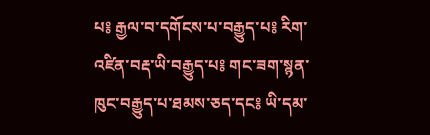པ༔ རྒྱལ་བ་དགོངས་པ་བརྒྱུད་པ༔ རིག་འཛིན་བརྡ་ཡི་བརྒྱུད་པ༔ གང་ཟག་སྙན་ཁུང་བརྒྱུད་པ་ཐམས་ཅད་དང༔ ཡི་དམ་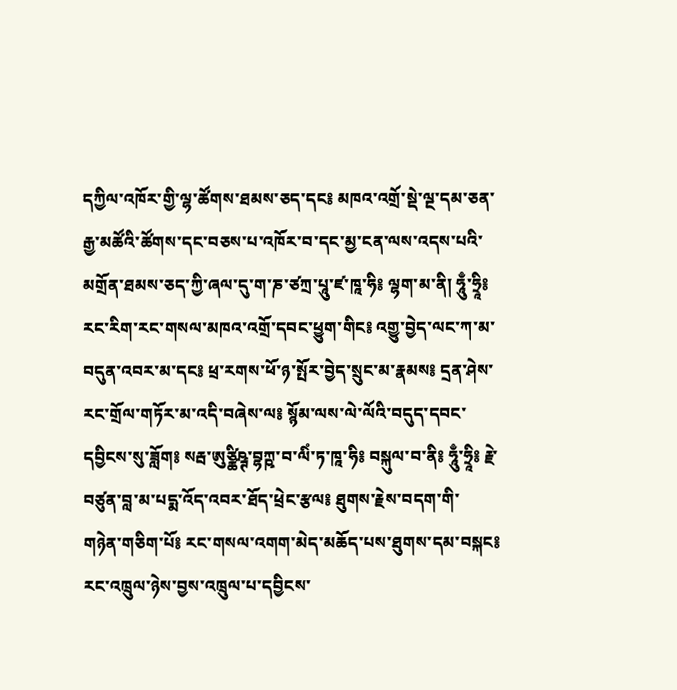དཀྱིལ་འཁོར་གྱི་ལྷ་ཚོགས་ཐམས་ཅད་དང༔ མཁའ་འགྲོ་སྡེ་ལྔ་དམ་ཅན་རྒྱ་མཚོའི་ཚོགས་དང་བཅས་པ་འཁོར་བ་དང་མྱ་ངན་ལས་འདས་པའི་མགྲོན་ཐམས་ཅད་ཀྱི་ཞལ་དུ་ག་ཎ་ཙཀྲ་པཱུ་ཛ་ཁཱ་ཧི༔ ལྷག་མ་ནི། ཧཱུྃ་ཧྲཱི༔ རང་རིག་རང་གསལ་མཁའ་འགྲོ་དབང་ཕྱུག་གིང༔ འགྱུ་བྱེད་ལང་ཀ་མ་བདུན་འབར་མ་དང༔ ཕྲ་རགས་ཕོ་ཉ་སྤོར་བྱེད་སྲུང་མ་རྣམས༔ དྲན་ཤེས་རང་གྲོལ་གཏོར་མ་འདི་བཞེས་ལ༔ སྙོམ་ལས་ལེ་ལོའི་བདུད་དབང་དབྱིངས་སུ་ཟློག༔ སརྦ་ཨུཙྪིཥྚ་བྷཀྵ་བ་ལིཾ་ཏ་ཁཱ་ཧི༔ བསྐུལ་བ་ནི༔ ཧཱུྃ་ཧྲཱི༔ རྗེ་བཙུན་བླ་མ་པདྨ་འོད་འབར་ཐོད་ཕྲེང་རྩལ༔ ཐུགས་རྗེས་བདག་གི་གཉེན་གཅིག་པོ༔ རང་གསལ་འགག་མེད་མཆོད་པས་ཐུགས་དམ་བསྐང༔ རང་འཁྲུལ་ཉེས་བྱས་འཁྲུལ་པ་དབྱིངས་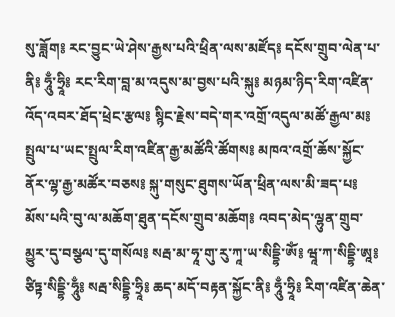སུ་ཟློག༔ རང་བྱུང་ཡེ་ཤེས་རྒྱས་པའི་ཕྲིན་ལས་མཛོད༔ དངོས་གྲུབ་ལེན་པ་ནི༔ ཧཱུྃ་ཧྲཱི༔ རང་རིག་བླ་མ་འདུས་མ་བྱས་པའི་སྐུ༔ མཉམ་ཉིད་རིག་འཛིན་འོད་འབར་ཐོད་ཕྲེང་རྩལ༔ སྙིང་རྗེས་བདེ་གར་འགྲོ་འདུལ་མཚོ་རྒྱལ་མ༔ སྤྲུལ་པ་ཡང་སྤྲུལ་རིག་འཛིན་རྒྱ་མཚོའི་ཚོགས༔ མཁའ་འགྲོ་ཆོས་སྐྱོང་ནོར་ལྷ་རྒྱ་མཚོར་བཅས༔ སྐུ་གསུང་ཐུགས་ཡོན་ཕྲིན་ལས་མི་ཟད་པ༔ མོས་པའི་བུ་ལ་མཆོག་ཐུན་དངོས་གྲུབ་མཆོག༔ འབད་མེད་ལྷུན་གྲུབ་མྱུར་དུ་བསྩལ་དུ་གསོལ༔ སརྦ་མ་ཧཱ་གུ་རུ་ཀཱ་ཡ་སིདྡྷི་ཨོཾ༔ ཝཱ་ཀ་སིདྡྷི་ཨཱ༔ ཙིཏྟ་སིདྡྷི་ཧཱུྃ༔ སརྦ་སིདྡྷི་ཧྲཱི༔ ཆད་མདོ་བརྟན་སྐྱོང་ནི༔ ཧཱུྃ་ཧྲཱི༔ རིག་འཛིན་ཆེན་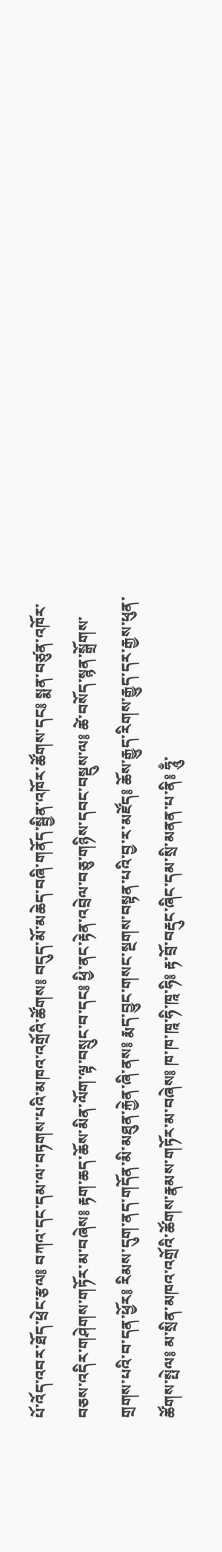པོ་འོད་འབར་ཐོད་ཕྲེང་རྩལ༔ བཀའ་དང་དམ་ལ་བཏགས་པའི་མཁའ་འགྲོའི་ཚོགས༔ བདུད་མོ་མཆེད་བཞི་གནོད་སྦྱིན་འཁོར་ཚོགས་དང༔ སྨན་བཙུན་འཁོར་བཅས་འདིར་གཤེགས་གཏོར་མ་བཞེས༔ རྟག་ཆད་ཆོས་མིན་ལོག་ལྟ་བསྲུང་བ་དང༔ ཕྱི་ནང་རྟེན་འབྲེལ་བཅུ་གཉིས་དབང་བསྡུས་ལ༔ ཚེ་བསོད་སྙན་སྒྲོགས་གྲགས་པའི་བ་དན་ཕྱོར༔ རིམས་དུག་ནད་གདོན་མི་མཐུན་རྐྱེན་ཞི་ནས༔ རྨད་བྱུང་གསང་སྔགས་བསྟན་པའི་བྱ་ར་མཛོད༔ ཆོས་རྒྱུད་རིགས་རྒྱུད་དར་རྒྱས་ཕུན་ཚོགས་སྤེལ༔ མ་སྲིན་མཁའ་འགྲོའི་ཚོགས་རྣམས་གཏོར་མ་བཞེས༔ ཁ་ཁ་ཁཱ་ཧི་ཁཱ་ཧི༔ རྟ་བྲོ་བརྡུང་ཞིང་དམ་སྲི་མནན་པ་ནི༔ ཧཱུྃ་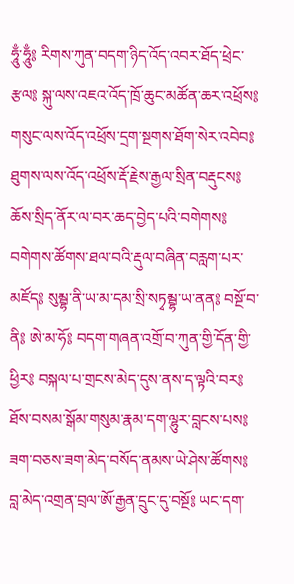ཧཱུྃ་ཧཱུྃ༔ རིགས་ཀུན་བདག་ཉིད་འོད་འབར་ཐོད་ཕྲེང་རྩལ༔ སྐུ་ལས་འཇའ་འོད་ཁྲོ་ཆུང་མཚོན་ཆར་འཕྲོས༔ གསུང་ལས་འོད་འཕྲོས་དྲག་སྔགས་ཐོག་སེར་འབེབ༔ ཐུགས་ལས་འོད་འཕྲོས་རྡོ་རྗེས་རྒྱལ་སྲིན་བརྡུངས༔ ཆོས་སྲིད་ནོར་ལ་བར་ཆད་བྱེད་པའི་བགེགས༔ བགེགས་ཚོགས་ཐལ་བའི་རྡུལ་བཞིན་བརླག་པར་མཛོད༔ སུམྦྷ་ནི་ཡ་མ་དམ་སྲི་སཏྭམྦྷ་ཡ་ནན༔ བསྔོ་བ་ནི༔ ཨེ་མ་ཧོ༔ བདག་གཞན་འགྲོ་བ་ཀུན་གྱི་དོན་གྱི་ཕྱིར༔ བསྐལ་པ་གྲངས་མེད་དུས་ནས་ད་ལྟའི་བར༔ ཐོས་བསམ་སྒོམ་གསུམ་རྣམ་དག་ལྷུར་བླངས་པས༔ ཟག་བཅས་ཟག་མེད་བསོད་ནམས་ཡེ་ཤེས་ཚོགས༔ བླ་མེད་འགྲན་བྲལ་ཨོ་རྒྱན་དྲུང་དུ་བསྔོ༔ ཡང་དག་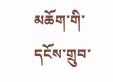མཆོག་གི་དངོས་གྲུབ་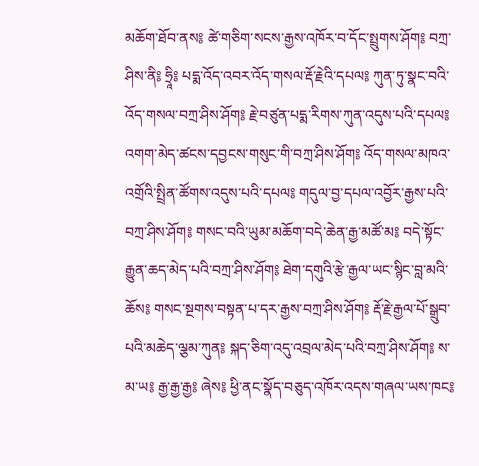མཆོག་ཐོབ་ནས༔ ཚེ་གཅིག་སངས་རྒྱས་འཁོར་བ་དོང་སྤྲུགས་ཤོག༔ བཀྲ་ཤིས་ནི༔ ཧྲཱི༔ པདྨ་འོད་འབར་འོད་གསལ་རྡོ་རྗེའི་དཔལ༔ ཀུན་ཏུ་སྣང་བའི་འོད་གསལ་བཀྲ་ཤིས་ཤོག༔ རྗེ་བཙུན་པདྨ་རིགས་ཀུན་འདུས་པའི་དཔལ༔ འགག་མེད་ཚངས་དབྱངས་གསུང་གི་བཀྲ་ཤིས་ཤོག༔ འོད་གསལ་མཁའ་འགྲོའི་སྤྲིན་ཚོགས་འདུས་པའི་དཔལ༔ གདུལ་བྱ་དཔལ་འབྱོར་རྒྱས་པའི་བཀྲ་ཤིས་ཤོག༔ གསང་བའི་ཡུམ་མཆོག་བདེ་ཆེན་རྒྱ་མཚོ་མ༔ བདེ་སྟོང་རྒྱུན་ཆད་མེད་པའི་བཀྲ་ཤིས་ཤོག༔ ཐེག་དགུའི་རྩེ་རྒྱལ་ཡང་སྙིང་བླ་མའི་ཆོས༔ གསང་སྔགས་བསྟན་པ་དར་རྒྱས་བཀྲ་ཤིས་ཤོག༔ རྡོ་རྗེ་རྒྱལ་པོ་སྒྲུབ་པའི་མཆེད་ལྕམ་ཀུན༔ སྐད་ཅིག་འདུ་འབྲལ་མེད་པའི་བཀྲ་ཤིས་ཤོག༔ ས་མ་ཡ༔ རྒྱ་རྒྱ་རྒྱ༔ ཞེས༔ ཕྱི་ནང་སྣོད་བཅུད་འཁོར་འདས་གཞལ་ཡས་ཁང༔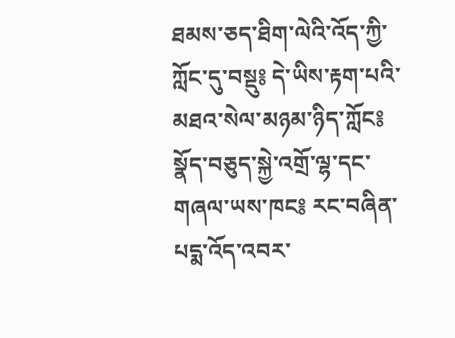ཐམས་ཅད་ཐིག་ལེའི་འོད་ཀྱི་ཀློང་དུ་བསྡུ༔ དེ་ཡིས་རྟག་པའི་མཐའ་སེལ་མཉམ་ཉིད་ཀློང༔ སྣོད་བཅུད་སྐྱེ་འགྲོ་ལྷ་དང་གཞལ་ཡས་ཁང༔ རང་བཞིན་པདྨ་འོད་འབར་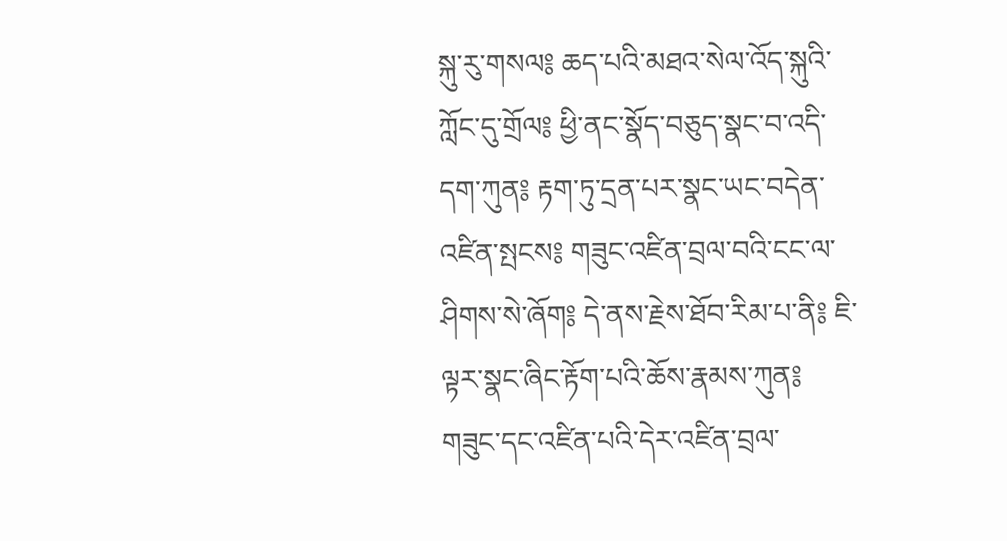སྐུ་རུ་གསལ༔ ཆད་པའི་མཐའ་སེལ་འོད་སྐུའི་ཀློང་དུ་གྲོལ༔ ཕྱི་ནང་སྣོད་བཅུད་སྣང་བ་འདི་དག་ཀུན༔ རྟག་ཏུ་དྲན་པར་སྣང་ཡང་བདེན་འཛིན་སྤངས༔ གཟུང་འཛིན་བྲལ་བའི་ངང་ལ་ཤིགས་སེ་ཞོག༔ དེ་ནས་རྗེས་ཐོབ་རིམ་པ་ནི༔ ཇི་ལྟར་སྣང་ཞིང་རྟོག་པའི་ཆོས་རྣམས་ཀུན༔ གཟུང་དང་འཛིན་པའི་དེར་འཛིན་བྲལ་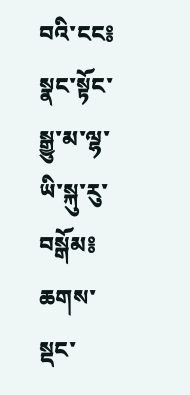བའི་ངང༔ སྣང་སྟོང་སྒྱུ་མ་ལྷ་ཡི་སྐུ་རུ་བསྒོམ༔ ཆགས་སྡང་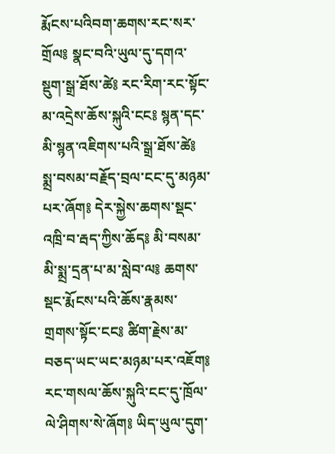རྨོངས་པའིབག་ཆགས་རང་སར་གྲོལ༔ སྣང་བའི་ཡུལ་དུ་དགའ་སྡུག་སྒྲ་ཐོས་ཚེ༔ རང་རིག་རང་སྟོང་མ་འདྲེས་ཆོས་སྐུའི་ངང༔ སྙན་དང་མི་སྙན་འཇིགས་པའི་སྒྲ་ཐོས་ཚེ༔ སྨྲ་བསམ་བརྗོད་བྲལ་ངང་དུ་མཉམ་པར་ཞོག༔ དེར་སྐྱེས་ཆགས་སྡང་འཁྲི་བ་རྦད་ཀྱིས་ཆོད༔ མི་བསམ་མི་སྨྲ་དྲན་པ་མ་སླེབ་ལ༔ ཆགས་སྡང་རྨོངས་པའི་ཆོས་རྣམས་གྲགས་སྟོང་ངང༔ ཚིག་རྗེས་མ་བཅད་ཡང་ཡང་མཉམ་པར་འཇོག༔ རང་གསལ་ཆོས་སྐུའི་ངང་དུ་ཁྲོལ་ལེ་ཤིགས་སེ་ཞོག༔ ཡིད་ཡུལ་དུག་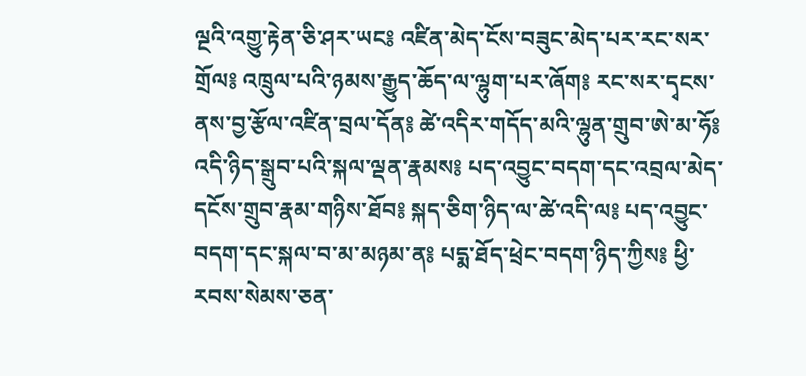ལྔའི་འགྱུ་རྟེན་ཅི་ཤར་ཡང༔ འཛིན་མེད་ངོས་བཟུང་མེད་པར་རང་སར་གྲོལ༔ འཁྲུལ་པའི་ཉམས་རྒྱུད་ཆོད་ལ་ལྷུག་པར་ཞོག༔ རང་སར་དྭངས་ནས་བྱ་རྩོལ་འཛིན་བྲལ་དོན༔ ཚེ་འདིར་གདོད་མའི་ལྷུན་གྲུབ་ཨེ་མ་ཧོ༔ འདི་ཉིད་སྒྲུབ་པའི་སྐལ་ལྡན་རྣམས༔ པད་འབྱུང་བདག་དང་འབྲལ་མེད་དངོས་གྲུབ་རྣམ་གཉིས་ཐོབ༔ སྐད་ཅིག་ཉིད་ལ་ཚེ་འདི་ལ༔ པད་འབྱུང་བདག་དང་སྐལ་བ་མ་མཉམ་ན༔ པདྨ་ཐོད་ཕྲེང་བདག་ཉིད་ཀྱིས༔ ཕྱི་རབས་སེམས་ཅན་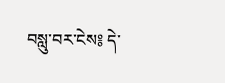བསླུ་བར་ངེས༔ དེ་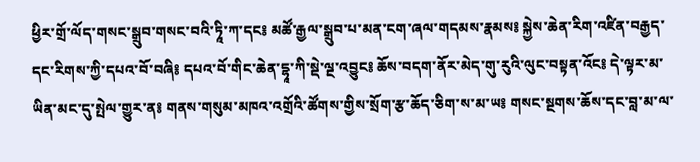ཕྱིར་གྲོ་ལོད་གསང་སྒྲུབ་གསང་བའི་ཏཱི་ཀ་དང༔ མཚོ་རྒྱལ་སྒྲུབ་པ་མན་ངག་ཞལ་གདམས་རྣམས༔ སྐྱེས་ཆེན་རིག་འཛིན་བརྒྱད་དང་རིགས་ཀྱི་དཔའ་བོ་བཞི༔ དཔའ་བོ་གིང་ཆེན་དྷཱ་ཀི་སྡེ་ལྔ་འབྱུང༔ ཆོས་བདག་ནོར་མེད་གུ་རུའི་ལུང་བསྟན་འོང༔ དེ་ལྟར་མ་ཡིན་མང་དུ་སྤེལ་གྱུར་ན༔ གནས་གསུམ་མཁའ་འགྲོའི་ཚོགས་གྱིས་སྲོག་རྩ་ཆོད་ཅིག་ས་མ་ཡ༔ གསང་སྔགས་ཆོས་དང་བླ་མ་ལ་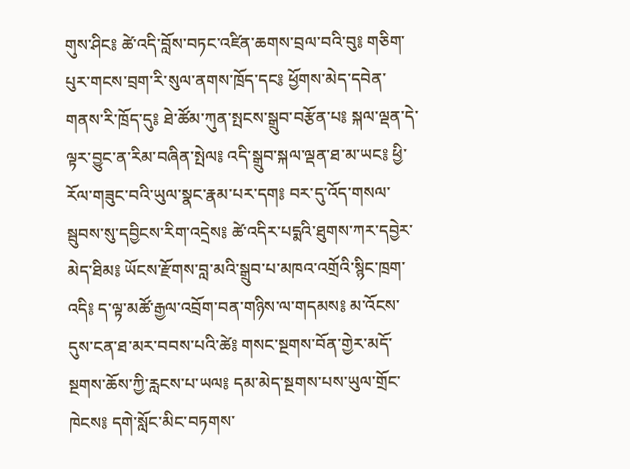གུས་ཤིང༔ ཚེ་འདི་བློས་བཏང་འཛིན་ཆགས་བྲལ་བའི་བུ༔ གཅིག་པུར་གངས་བྲག་རི་སུལ་ནགས་ཁྲོད་དང༔ ཕྱོགས་མེད་དབེན་གནས་རི་ཁྲོད་དུ༔ ཐེ་ཚོམ་ཀུན་སྤངས་སྒྲུབ་བརྩོན་པ༔ སྐལ་ལྡན་དེ་ལྟར་བྱུང་ན་རིམ་བཞིན་སྤེལ༔ འདི་སྒྲུབ་སྐལ་ལྡན་ཐ་མ་ཡང༔ ཕྱི་རོལ་གཟུང་བའི་ཡུལ་སྣང་རྣམ་པར་དག༔ བར་དུ་འོད་གསལ་སྦུབས་སུ་དབྱིངས་རིག་འདྲེས༔ ཚེ་འདིར་པདྨའི་ཐུགས་ཀར་དབྱེར་ མེད་ཐིམ༔ ཡོངས་རྫོགས་བླ་མའི་སྒྲུབ་པ་མཁའ་འགྲོའི་སྙིང་ཁྲག་འདི༔ ད་ལྟ་མཚོ་རྒྱལ་འབྲོག་བན་གཉིས་ལ་གདམས༔ མ་འོངས་དུས་ངན་ཐ་མར་བབས་པའི་ཚེ༔ གསང་སྔགས་བོན་གྱེར་མདོ་སྔགས་ཆོས་ཀྱི་རླངས་པ་ཡལ༔ དམ་མེད་སྔགས་པས་ཡུལ་གྲོང་ཁེངས༔ དགེ་སློང་མིང་བཏགས་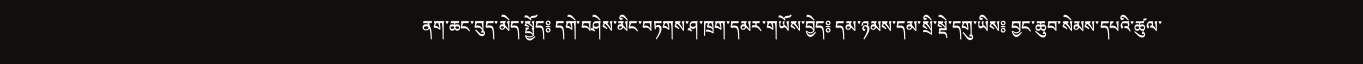ནག་ཆང་བུད་མེད་སྤྱོད༔ དགེ་བཤེས་མིང་བཏགས་ཤ་ཁྲག་དམར་གཡོས་བྱེད༔ དམ་ཉམས་དམ་སྲི་སྡེ་དགུ་ཡིས༔ བྱང་ཆུབ་སེམས་དཔའི་ཚུལ་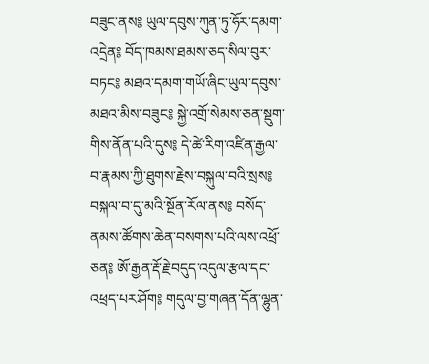བཟུང་ནས༔ ཡུལ་དབུས་ཀུན་ཏུ་ཧོར་དམག་འདྲེན༔ བོད་ཁམས་ཐམས་ཅད་སིལ་བུར་བཏང༔ མཐའ་དམག་གཡོ་ཞིང་ཡུལ་དབུས་མཐའ་མིས་བཟུང༔ སྐྱེ་འགྲོ་སེམས་ཅན་སྡུག་གིས་ནོན་པའི་དུས༔ དེ་ཚེ་རིག་འཛིན་རྒྱལ་བ་རྣམས་ཀྱི་ཐུགས་རྗེས་བསྐུལ་བའི་སྲས༔ བསྐལ་བ་དུ་མའི་སྔོན་རོལ་ནས༔ བསོད་ནམས་ཚོགས་ཆེན་བསགས་པའི་ལས་འཕྲོ་ཅན༔ ཨོ་རྒྱན་རྡོ་རྗེ་བདུད་འདུལ་རྩལ་དང་འཕྲད་པར་ཤོག༔ གདུལ་བྱ་གཞན་དོན་ལྷུན་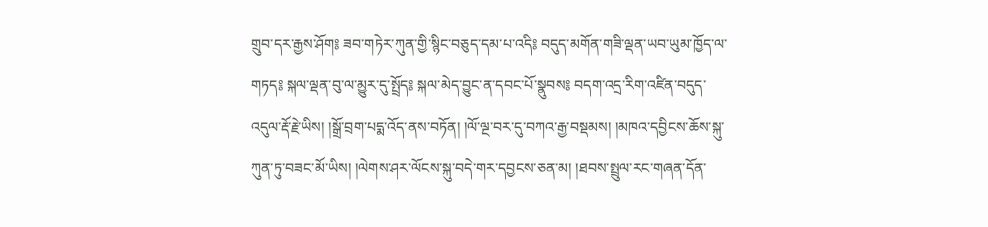གྲུབ་དར་རྒྱས་ཤོག༔ ཟབ་གཏེར་ཀུན་གྱི་སྙིང་བཅུད་དམ་པ་འདི༔ བདུད་མགོན་གཟི་ལྡན་ཡབ་ཡུམ་ཁྱོད་ལ་གཏད༔ སྐལ་ལྡན་བུ་ལ་མྱུར་དུ་སྤྲོད༔ སྐལ་མེད་བྱུང་ན་དབང་པོ་སྣུབས༔ བདག་འདྲ་རིག་འཛིན་བདུད་འདུལ་རྡོ་རྗེ་ཡིས། །སྒྲོ་བྲག་པདྨ་འོད་ནས་བཏོན། །ལོ་ལྔ་བར་དུ་བཀའ་རྒྱ་བསྡམས། །མཁའ་དབྱིངས་ཆོས་སྐུ་ཀུན་ཏུ་བཟང་མོ་ཡིས། །ལེགས་ཤར་ལོངས་སྐུ་བདེ་གར་དབྱངས་ཅན་མ། །ཐབས་སྤྲུལ་རང་གཞན་དོན་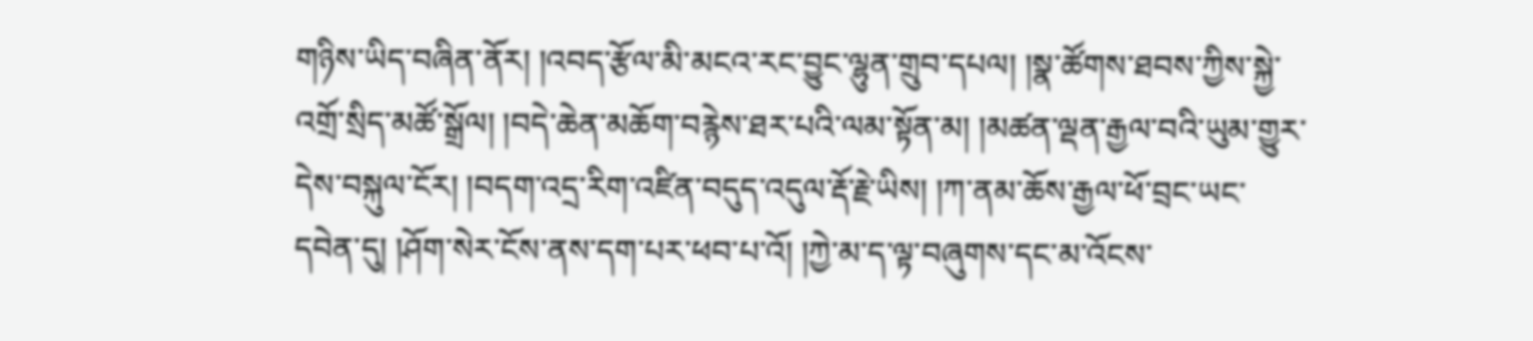གཉིས་ཡིད་བཞིན་ནོར། །འབད་རྩོལ་མི་མངའ་རང་བྱུང་ལྷུན་གྲུབ་དཔལ། །སྣ་ཚོགས་ཐབས་ཀྱིས་སྐྱེ་འགྲོ་སྲིད་མཚོ་སྒྲོལ། །བདེ་ཆེན་མཆོག་བརྙེས་ཐར་པའི་ལམ་སྟོན་མ། །མཚན་ལྡན་རྒྱལ་བའི་ཡུམ་གྱུར་དེས་བསྐུལ་ངོར། །བདག་འདྲ་རིག་འཛིན་བདུད་འདུལ་རྡོ་རྗེ་ཡིས། །ཀ་ནམ་ཆོས་རྒྱལ་ཕོ་བྲང་ཡང་དབེན་དུ། །ཤོག་སེར་ངོས་ནས་དག་པར་ཕབ་པ་འོ། །ཀྱེ་མ་ད་ལྟ་བཞུགས་དང་མ་འོངས་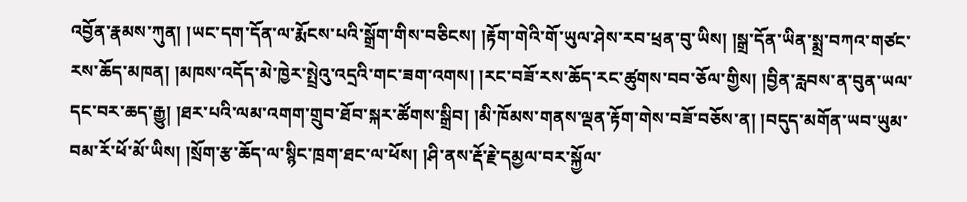འབྱོན་རྣམས་ཀུན། །ཡང་དག་དོན་ལ་རྨོངས་པའི་སྒྲོག་གིས་བཅིངས། །རྟོག་གེའི་གོ་ཡུལ་ཤེས་རབ་ཕྲན་བུ་ཡིས། །སྒྲ་དོན་ཡིན་སྨྲ་བཀའ་གཙང་རས་ཆོད་མཁན། །མཁས་འདོད་མེ་ཁྱེར་སྤྲེའུ་འདྲའི་གང་ཟག་འགས། །རང་བཟོ་རས་ཆོད་རང་ཚུགས་བབ་ཅོལ་གྱིས། །བྱིན་རླབས་ན་བུན་ཡལ་དང་བར་ཆད་རྒྱུ། །ཐར་པའི་ལམ་འགག་གྲུབ་ཐོབ་སྐར་ཚོགས་སྒྲིབ། །མི་ཁོམས་གནས་ལྡན་རྟོག་གེས་བཟོ་བཅོས་ན། །བདུད་མགོན་ཡབ་ཡུམ་བམ་རོ་ཕོ་མོ་ཡིས། །སྲོག་རྩ་ཆོད་ལ་སྙིང་ཁྲག་ཐང་ལ་ཕོས། །ཤི་ནས་རྡོ་རྗེ་དམྱལ་བར་སྐྱོལ་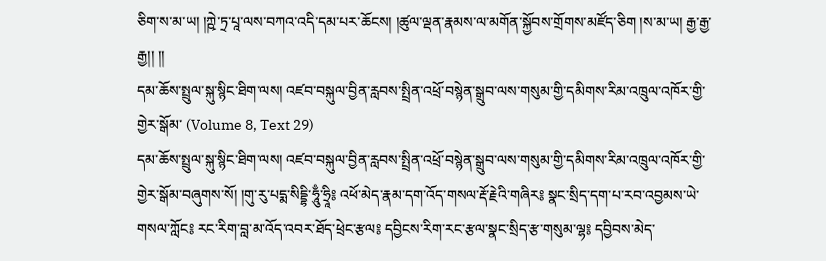ཅིག་ས་མ་ཡ། །ཀྵེ་ཏྲ་པཱ་ལས་བཀའ་འདི་དམ་པར་ཆོངས། །ཚུལ་ལྡན་རྣམས་ལ་མགོན་སྐྱོབས་གྲོགས་མཛོད་ཅིག །ས་མ་ཡ། རྒྱ་རྒྱ་རྒྱ།། །།
དམ་ཆོས་སྤྲུལ་སྐུ་སྙིང་ཐིག་ལས། འཛབ་བསྐུལ་བྱིན་རླབས་སྤྲིན་འཕྲོ་བསྙེན་སྒྲུབ་ལས་གསུམ་གྱི་དམིགས་རིམ་འཁྲུལ་འཁོར་གྱི་གྱེར་སྒོམ་ (Volume 8, Text 29)
དམ་ཆོས་སྤྲུལ་སྐུ་སྙིང་ཐིག་ལས། འཛབ་བསྐུལ་བྱིན་རླབས་སྤྲིན་འཕྲོ་བསྙེན་སྒྲུབ་ལས་གསུམ་གྱི་དམིགས་རིམ་འཁྲུལ་འཁོར་གྱི་གྱེར་སྒོམ་བཞུགས་སོ། །གུ་རུ་པདྨ་སིདྡྷི་ཧཱུྃ་ཧྲཱི༔ འཕོ་མེད་རྣམ་དག་འོད་གསལ་རྡོ་རྗེའི་གཞིར༔ སྣང་སྲིད་དག་པ་རབ་འབྱམས་ཡེ་གསལ་ཀློང༔ རང་རིག་བླ་མ་འོད་འབར་ཐོད་ཕྲེང་རྩལ༔ དབྱིངས་རིག་རང་རྩལ་སྣང་སྲིད་རྩ་གསུམ་ལྷ༔ དབྱིབས་མེད་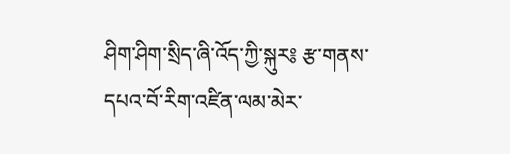ཤིག་ཤིག་སྲིད་ཞི་འོད་ཀྱི་སྐུར༔ རྩ་གནས་དཔའ་བོ་རིག་འཛིན་ལམ་མེར་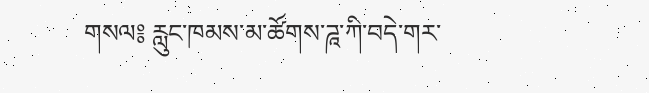གསལ༔ རླུང་ཁམས་མ་ཚོགས་ཌཱ་ཀི་བདེ་གར་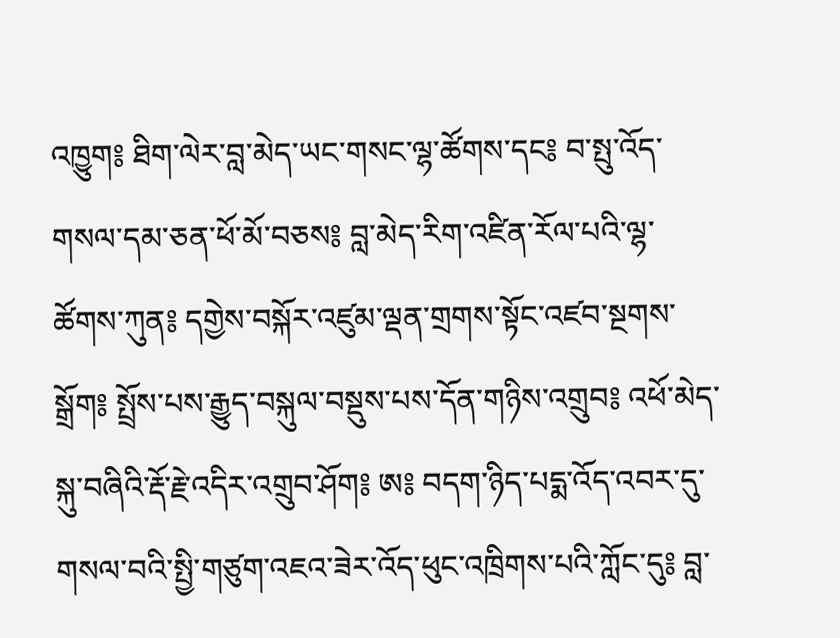འཁྱུག༔ ཐིག་ལེར་བླ་མེད་ཡང་གསང་ལྷ་ཚོགས་དང༔ བ་སྤུ་འོད་གསལ་དམ་ཅན་ཕོ་མོ་བཅས༔ བླ་མེད་རིག་འཛིན་རོལ་པའི་ལྷ་ཚོགས་ཀུན༔ དགྱེས་བསྐོར་འཛུམ་ལྡན་གྲགས་སྟོང་འཛབ་སྔགས་སྒྲོག༔ སྤྲོས་པས་རྒྱུད་བསྐུལ་བསྡུས་པས་དོན་གཉིས་འགྲུབ༔ འཕོ་མེད་སྐུ་བཞིའི་རྡོ་རྗེ་འདིར་འགྲུབ་ཤོག༔ ཨ༔ བདག་ཉིད་པདྨ་འོད་འབར་དུ་གསལ་བའི་སྤྱི་གཙུག་འཇའ་ཟེར་འོད་ཕུང་འཁྲིགས་པའི་ཀློང་དུ༔ བླ་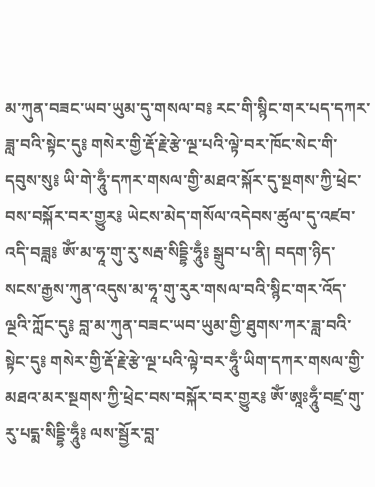མ་ཀུན་བཟང་ཡབ་ཡུམ་དུ་གསལ་བ༔ རང་གི་སྙིང་གར་པད་དཀར་ཟླ་བའི་སྟེང་དུ༔ གསེར་གྱི་རྡོ་རྗེ་རྩེ་ལྔ་པའི་ལྟེ་བར་ཁོང་སེང་གི་དབུས་སུ༔ ཡི་གེ་ཧཱུྃ་དཀར་གསལ་གྱི་མཐའ་སྐོར་དུ་སྔགས་ཀྱི་ཕྲེང་བས་བསྐོར་བར་གྱུར༔ ཡེངས་མེད་གསོལ་འདེབས་ཚུལ་དུ་འཛབ་འདི་བཟླ༔ ཨོཾ་མ་ཧཱ་གུ་རུ་སརྦ་སིདྡྷི་ཧཱུྃ༔ སྒྲུབ་པ་ནི། བདག་ཉིད་སངས་རྒྱས་ཀུན་འདུས་མ་ཧཱ་གུ་རུར་གསལ་བའི་སྙིང་གར་འོད་ལྔའི་ཀློང་དུ༔ བླ་མ་ཀུན་བཟང་ཡབ་ཡུམ་གྱི་ཐུགས་ཀར་ཟླ་བའི་སྟེང་དུ༔ གསེར་གྱི་རྡོ་རྗེ་རྩེ་ལྔ་པའི་ལྟེ་བར་ཧཱུྃ་ཡིག་དཀར་གསལ་གྱི་མཐའ་མར་སྔགས་ཀྱི་ཕྲེང་བས་བསྐོར་བར་གྱུར༔ ཨོཾ་ཨཱཿཧཱུྃ་བཛྲ་གུ་རུ་པདྨ་སིདྡྷི་ཧཱུྃ༔ ལས་སྦྱོར་བླ་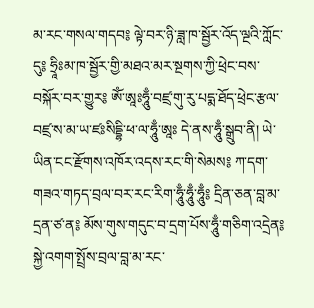མ་རང་གསལ་གདབ༔ ལྟེ་བར་ཉི་ཟླ་ཁ་སྦྱོར་འོད་ལྔའི་ཀློང་དུ༔ ཧྲཱིཿམ་ཁ་སྦྱོར་གྱི་མཐའ་མར་སྔགས་ཀྱི་ཕྲེང་བས་བསྐོར་བར་གྱུར༔ ཨོཾ་ཨཱཿཧཱུྃ་བཛྲ་གུ་རུ་པདྨ་ཐོད་ཕྲེང་རྩལ་བཛྲ་ས་མ་ཡ་ཛཿསིདྡྷི་ཕ་ལ་ཧཱུྃ་ཨཱཿ དེ་ནས་ཧཱུྃ་སྒྲུབ་ནི། ཡེ་ཡིན་ངང་རྫོགས་འཁོར་འདས་རང་གི་སེམས༔ ཀ་དག་གཟའ་གཏད་བྲལ་བར་རང་རིག་ཧཱུྃ་ཧཱུྃ་ཧཱུྃ༔ དྲིན་ཅན་བླ་མ་དྲན་ཙ་ན༔ མོས་གུས་གདུང་བ་དྲག་པོས་ཧཱུྃ་གཅིག་འདྲེན༔ སྐྱེ་འགག་སྤྲོས་བྲལ་བླ་མ་རང་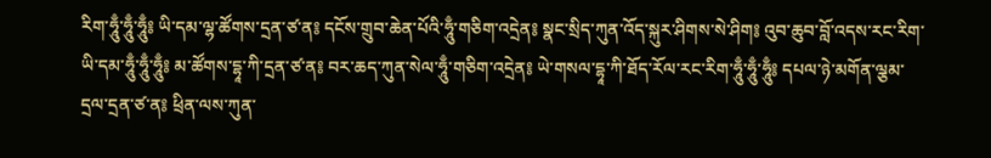རིག་ཧཱུྃ་ཧཱུྃ་ཧཱུྃ༔ ཡི་དམ་ལྷ་ཚོགས་དྲན་ཙ་ན༔ དངོས་གྲུབ་ཆེན་པོའི་ཧཱུྃ་གཅིག་འདྲེན༔ སྣང་སྲིད་ཀུན་འོད་སྐུར་ཤིགས་སེ་ཤིག༔ འུབ་ཆུབ་བློ་འདས་རང་རིག་ཡི་དམ་ཧཱུྃ་ཧཱུྃ་ཧཱུྃ༔ མ་ཚོགས་དྷཱ་ཀི་དྲན་ཙ་ན༔ བར་ཆད་ཀུན་སེལ་ཧཱུྃ་གཅིག་འདྲེན༔ ཡེ་གསལ་དྷཱ་ཀི་ཐོད་རོལ་རང་རིག་ཧཱུྃ་ཧཱུྃ་ཧཱུྃ༔ དཔལ་ཉེ་མགོན་ལྕམ་དྲལ་དྲན་ཙ་ན༔ ཕྲིན་ལས་ཀུན་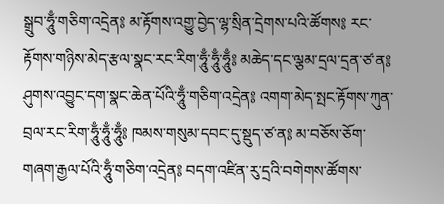སྒྲུབ་ཧཱུྃ་གཅིག་འདྲེན༔ མ་རྟོགས་འགྱུ་བྱེད་ལྷ་སྲིན་དྲེགས་པའི་ཚོགས༔ རང་རྟོགས་གཉིས་མེད་རྩལ་སྣང་རང་རིག་ཧཱུྃ་ཧཱུྃ་ཧཱུྃ༔ མཆེད་དང་ལྕམ་དྲལ་དྲན་ཙ་ན༔ ཤུགས་འབྱུང་དག་སྣང་ཆེན་པོའི་ཧཱུྃ་གཅིག་འདྲེན༔ འགག་མེད་སྤང་རྟོགས་ཀུན་བྲལ་རང་རིག་ཧཱུྃ་ཧཱུྃ་ཧཱུྃ༔ ཁམས་གསུམ་དབང་དུ་སྡུད་ཙ་ན༔ མ་བཅོས་ཅོག་གཞག་རྒྱལ་པོའི་ཧཱུྃ་གཅིག་འདྲེན༔ བདག་འཛིན་རུ་དྲའི་བགེགས་ཚོགས་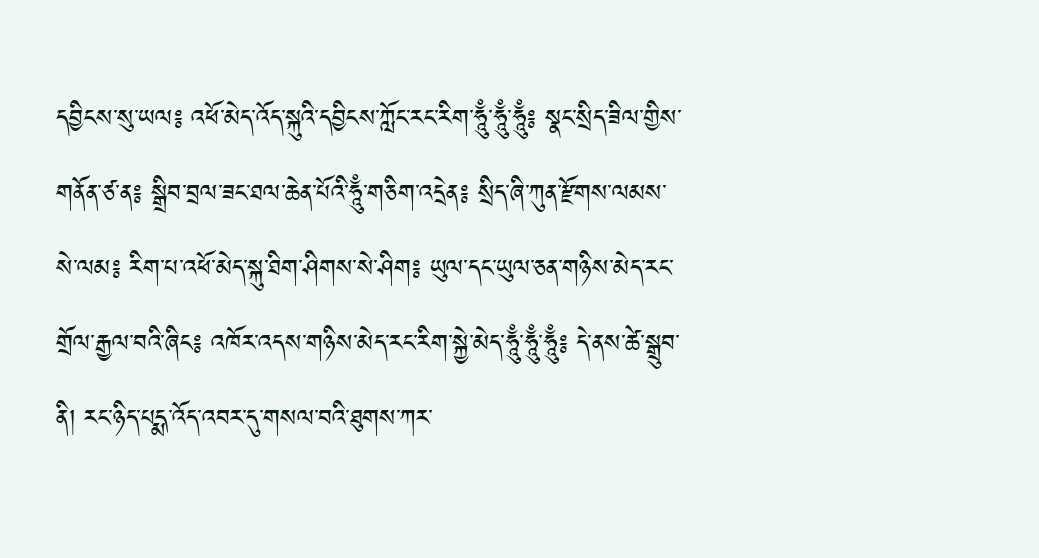དབྱིངས་སུ་ཡལ༔ འཕོ་མེད་འོད་སྐུའི་དབྱིངས་ཀློང་རང་རིག་ཧཱུྃ་ཧཱུྃ་ཧཱུྃ༔ སྣང་སྲིད་ཟིལ་གྱིས་གནོན་ཙ་ན༔ སྒྲིབ་བྲལ་ཟང་ཐལ་ཆེན་པོའི་ཧཱུྃ་གཅིག་འདྲེན༔ སྲིད་ཞི་ཀུན་རྫོགས་ལམས་སེ་ལམ༔ རིག་པ་འཕོ་མེད་སྐུ་ཐིག་ཤིགས་སེ་ཤིག༔ ཡུལ་དང་ཡུལ་ཅན་གཉིས་མེད་རང་གྲོལ་རྒྱལ་བའི་ཞིང༔ འཁོར་འདས་གཉིས་མེད་རང་རིག་སྐྱེ་མེད་ཧཱུྃ་ཧཱུྃ་ཧཱུྃ༔ དེ་ནས་ཚེ་སྒྲུབ་ནི། རང་ཉིད་པདྨ་འོད་འབར་དུ་གསལ་བའི་ཐུགས་ཀར་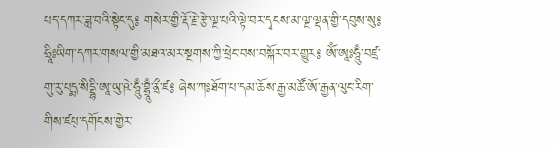པད་དཀར་ཟླ་བའི་སྟེང་དུ༔ གསེར་གྱི་རྡོ་རྗེ་རྩེ་ལྔ་པའི་ལྟེ་བར་དྭངས་མ་ལྔ་ལྡན་གྱི་དབུས་སུ༔ ཧྲཱིཿཡིག་དཀར་གསལ་གྱི་མཐའ་མར་སྔགས་ཀྱི་ཕྲེང་བས་བསྐོར་བར་གྱུར༔ ཨོཾ་ཨཱཿཧཱུྃ་བཛྲ་གུ་རུ་པདྨ་སིདྡྷི་ཨཱ་ཡུ་ཥེ་ཧཱུྃ་བྷྲཱུྃ་ནྲྀ་ཛ༔ ཞེས་ཀཿཐོག་པ་དམ་ཆོས་རྒྱ་མཚོ་ཨོ་རྒྱན་ལུང་རིག་གིས་ཛཔ྄་དགོངས་གྱེར་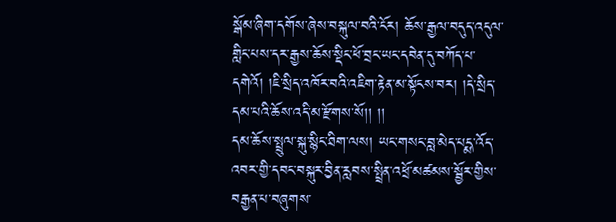སྒོམ་ཞིག་དགོས་ཞེས་བསྐུལ་བའི་ངོར། ཆོས་རྒྱལ་བདུད་འདུལ་གླིང་པས་དར་རྒྱས་ཆོས་སྡིང་ཕོ་བྲང་ཡང་དབེན་དུ་བཀོད་པ་དགེའོ། །ཇི་སྲིད་འཁོར་བའི་འཇིག་རྟེན་མ་སྟོངས་བར། །དེ་སྲིད་དམ་པའི་ཆོས་འདི་མ་རྫོགས་སོ།། །།
དམ་ཆོས་སྤྲུལ་སྐུ་སྙིང་ཐིག་ལས། ཡང་གསང་བླ་མེད་པདྨ་འོད་འབར་གྱི་དབང་བསྐུར་བྱིན་རླབས་སྤྲིན་འཕྲོ་མཚམས་སྦྱོར་གྱིས་བརྒྱན་པ་བཞུགས་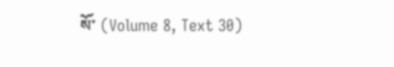སོ་ (Volume 8, Text 30)